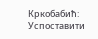Кркобабић: Успоставити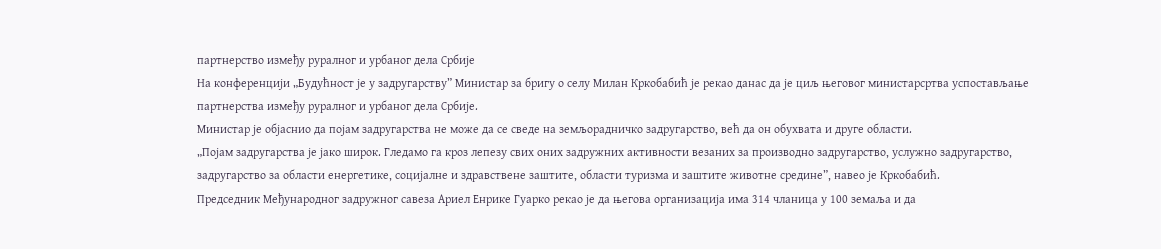партнерство између руралног и урбаног дела Србије
На конференцији „Будућност је у задругарству” Министар за бригу о селу Милан Кркобабић је рекао данас да је циљ његовог министарсртва успостављање партнерства између руралног и урбаног дела Србије.
Министар је објаснио да појам задругарства не може да се сведе на земљорадничко задругарство, већ да он обухвата и друге области.
„Појам задругарства је јако широк. Гледамо га кроз лепезу свих оних задружних активности везаних за производно задругарство, услужно задругарство, задругарство за области енергетике, социјалне и здравствене заштите, области туризма и заштите животне средине”, навео је Кркобабић.
Председник Међународног задружног савеза Ариел Енрике Гуарко рекао је да његова организација има 314 чланица у 100 земаља и да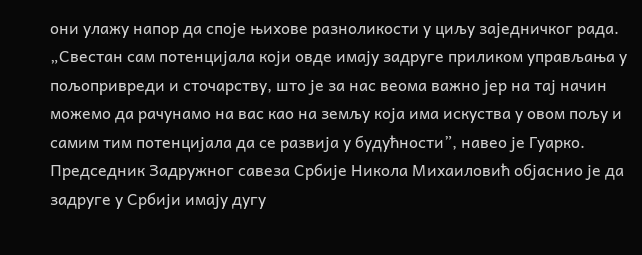они улажу напор да споје њихове разноликости у циљу заједничког рада.
„Свестан сам потенцијала који овде имају задруге приликом управљања у пољопривреди и сточарству, што је за нас веома важно јер на тај начин можемо да рачунамо на вас као на земљу која има искуства у овом пољу и самим тим потенцијала да се развија у будућности”, навео је Гуарко.
Председник Задружног савеза Србије Никола Михаиловић објаснио је да задруге у Србији имају дугу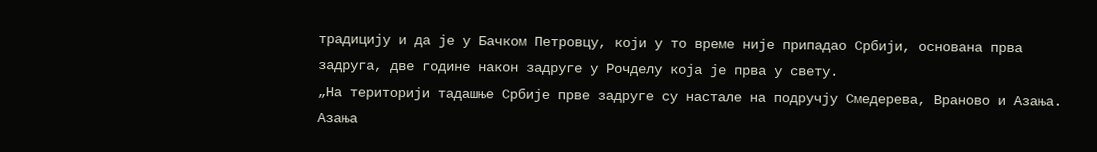традицију и да је у Бачком Петровцу, који у то време није припадао Србији, основана прва задруга, две године након задруге у Рочделу која је прва у свету.
„На територији тадашње Србије прве задруге су настале на подручју Смедерева, Враново и Азања. Азања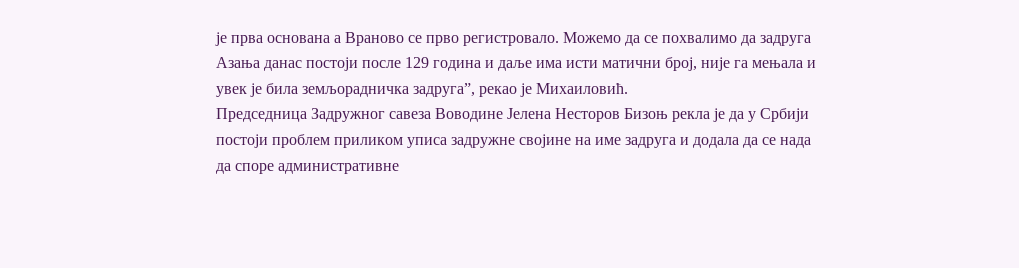је прва основана а Враново се прво регистровало. Можемо да се похвалимо да задруга Азања данас постоји после 129 година и даље има исти матични број, није га мењала и увек је била земљорадничка задруга”, рекао је Михаиловић.
Председница Задружног савеза Воводине Јелена Несторов Бизоњ рекла је да у Србији постоји проблем приликом уписа задружне својине на име задруга и додала да се нада да споре административне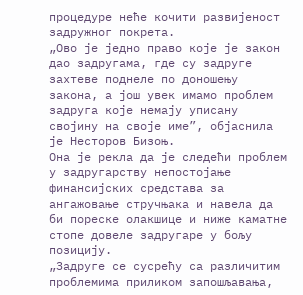процедуре неће кочити развијеност задружног покрета.
„Ово је једно право које је закон дао задругама, где су задруге захтеве поднеле по доношењу закона, а још увек имамо проблем задруга које немају уписану својину на своје име”, објаснила је Несторов Бизоњ.
Она је рекла да је следећи проблем у задругарству непостојање финансијских средстава за ангажовање стручњака и навела да би пореске олакшице и ниже каматне стопе довеле задругаре у бољу позицију.
„Задруге се сусрећу са различитим проблемима приликом запошљавања,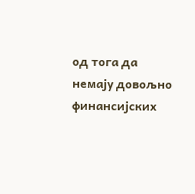од тога да немају довољно финансијских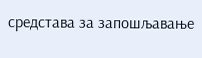средстава за запошљавање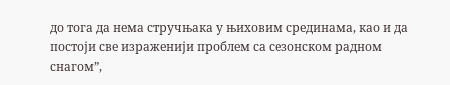до тога да нема стручњака у њиховим срединама, као и да постоји све израженији проблем са сезонском радном снагом”,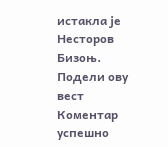истакла је Несторов Бизоњ.
Подели ову вест
Комeнтар успeшно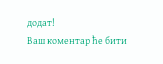додат!
Ваш комeнтар ћe бити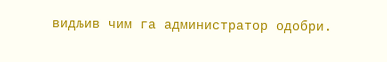видљив чим га администратор одобри.